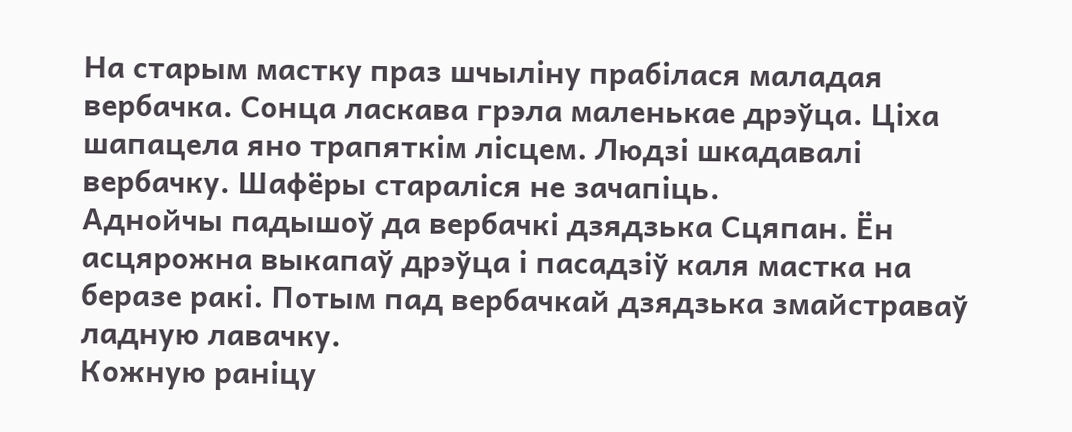На старым мастку праз шчыліну прабілася маладая вербачка. Сонца ласкава грэла маленькае дрэўца. Ціха шапацела яно трапяткім лісцем. Людзі шкадавалі вербачку. Шафёры стараліся не зачапіць.
Аднойчы падышоў да вербачкі дзядзька Сцяпан. Ён асцярожна выкапаў дрэўца і пасадзіў каля мастка на беразе ракі. Потым пад вербачкай дзядзька змайстраваў ладную лавачку.
Кожную раніцу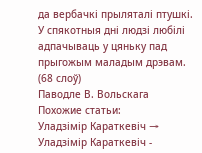да вербачкі прыляталі птушкі. У спякотныя дні людзі любілі адпачываць у цяньку пад прыгожым маладым дрэвам.
(68 слоў)
Паводле В. Вольскага
Похожие статьи:
Уладзімір Караткевіч → Уладзімір Караткевіч -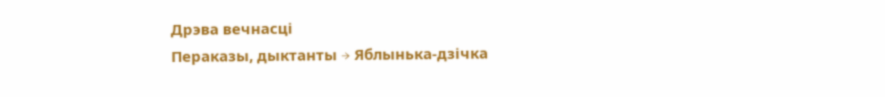Дрэва вечнасці
Пераказы, дыктанты → Яблынька-дзічка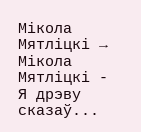Мікола Мятліцкі → Мікола Мятліцкі - Я дрэву сказаў...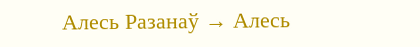Алесь Разанаў → Алесь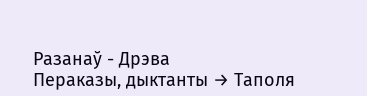Разанаў - Дрэва
Пераказы, дыктанты → Таполя